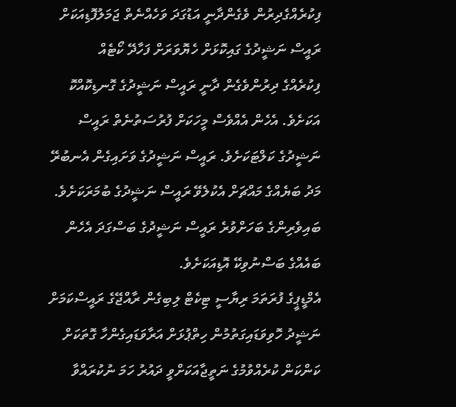ފިކުރެއްގެދިރުން ވެގެންދާނީ އަޑުގަދަ ވަހެއްނެތް ޖަމަލުފޮޑިއަކަށް
ރައީސް ނަޝީދުގެ ގައިކޮޅަށް ހެޔޮވަރަށް ފަހާދޭ ކޯޓެއް
ފިކުރެއްގެ ދިރުންވެގެން ދާނީ ރައީސް ނަޝީދުގެ ގޮނޑިކޮއްކޮ އަކަށެވެ. އެހެން އެއްވެސް މީހަކަށް ފުރުސަތުނެތް ރައީސް ނަޝީދުގެ ކަލްޓަކަށެވެ. ރައީސް ނަޝީދުގެ ވަށައިގެން އެނބުރޭ މަދު ބަޔެއްގެ މައްޗަށް އެކުލެވޭ ރައީސް ނަޝީދުގެ ބުމަރަކަށެވެ. ބައިވެރިންގެ ބަހަށްވުރެ ރައީސް ނަޝީދުގެ ބަސްގަދަ އެހެން ބައެއްގެ ބަސްނުވިކޭ އޮޑިއަކަށެވެ.
އެމްޑީޕީގެ ފުރަތަމަ ރިޔާސީ ޓިކެޓް ލިބިގެން ރާއްޖޭގެ ރައީސްކަމަށް ނަޝީދު ހޮވިވަޑައިގަތުމުން ހިތްޕުޅަށް އަރާވަޑައިގެންހާ ގޮތަކަށް ކަންކަން ކުރެއްވުމުގެ ނަތީޖާއަކަށްވީ ދައުރު ހަމަ ނުކުރައްވާ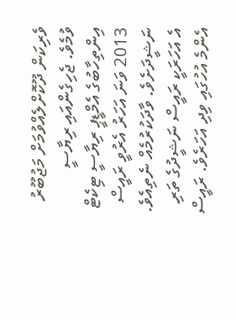ވެރިކަން ދޫކޮށްލެއްވުމަށް މަޖުބޫރު ވުމެވެ. ޖެހިގެންއައި ރިޔާސީ އިންތިހާބުގެ އެމްޑީޕީ ރިޔާސީ ޓިކެޓް 2013 ވަނަ އަހަރު އެރުވީ ރައީސް ނަޝީދަށެވެ. ވާދަކުރުމެއް ނެތިއެވެ. އެ އަހަރަކީ ރައީސް ނަޝީދުގެ ތަރި އެންމެ އުހުގައި ވިދި އަހަރެވެ. ރައީސް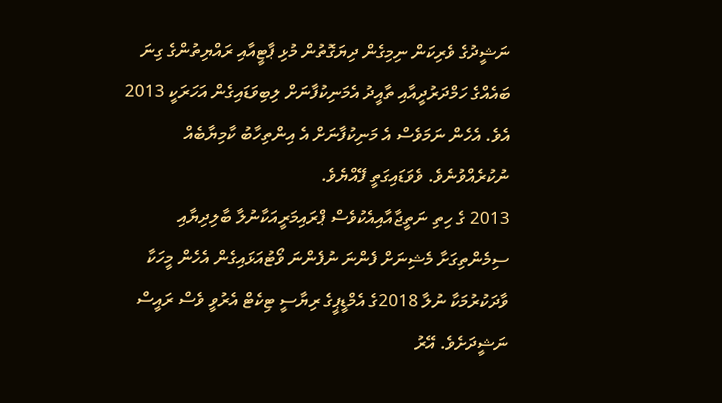ނަޝީދުގެ ވެރިކަން ނިމިގެން ދިޔަގޮތުން މުޅި ޕާޓީއާއި ރައްޔިތުންގެ ގިނަ ބައެއްގެ ހަމްދަރުދީއާއި ތާއީދު އެމަނިކުފާނަށް ލިބިވަޑައިގެން އަހަރަކީ 2013 އެވެ. އެހެން ނަމަވެސް އެ މަނިކުފާނަށް އެ އިންތިހާބު ކާމިޔާބެއް ނުކުރެއްވުނެވެ. ވެވަޑައިގަތީ ފޭއްޔެވެ.
2013 ގެ ހިތި ނަތީޖާއާއިއެކުވެސް ޕްރައިމަރީއަކާނުލާ ބާލިދިޔާއި ސިމެންތިގަށާ މެޝިނަށް ފެންނަ ނުފެންނަ ވޯޓުއަޅައިގެން އެހެން މީހަކާ ވާދަކުރުމަކާ ނުލާ 2018ގެ އެމްޑީޕީގެ ރިޔާސީ ޓިކެޓް އެރުވީ ވެސް ރައީސް ނަޝީދަށެވެ. އޭރު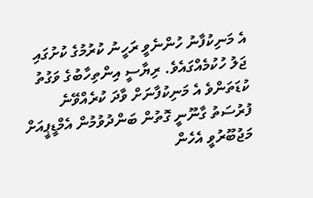އެ މަނިކުފާނު ހުންނެވީ ރަހީނު ކުރުމުގެ ކުށުގައި ޖަލު ހުކުމެއްގައެވެ. ރިޔާސީ އިންތިހާބުގެ ވަގުތު ކުޑަތަންވެ އެ މަނިކުފާނަށް ވާދަ ކުރެއްވޭނެ ފުރުސަތު ގާނޫނީ ގޮތުން ބަންދުވުމުން އެމްޑީޕީއަށް މަޖުބޫރުވީ އެހެން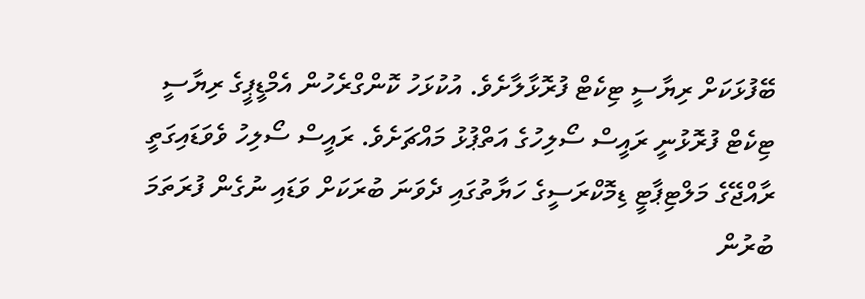ބޭފުޅަކަށް ރިޔާސީ ޓިކެޓް ފުރޮޅާލާށެވެ. އުކުޅަހު ކޮންގްރެހުން އެމްޑީޕީގެ ރިޔާސީ ޓިކެޓް ފުރޮޅުނީ ރައީސް ސޯލިހުގެ އަތްޕުޅު މައްޗަށެވެ. ރައީސް ސޯލިހު ވެވަޑައިގަތީ ރާއްޖޭގެ މަލްޓިޕާޓީ ޑިމޮކްރަސީގެ ހަޔާތުގައި ދެވަނަ ބުރަކަށް ވަޑައި ނުގެން ފުރަތަމަ ބުރުން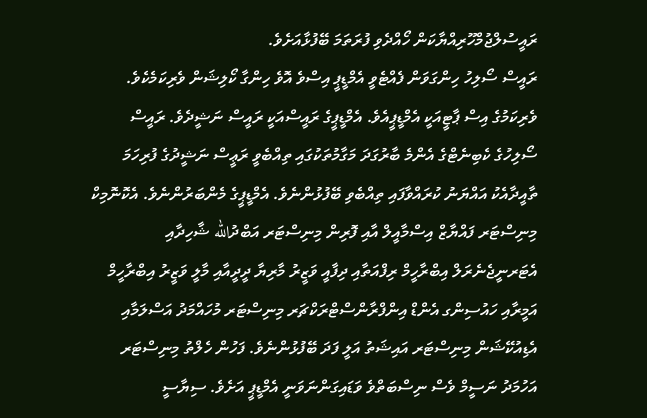ރައީސުލްޖުމްހޫރިއްޔާކަން ހޯއްދެވި ފުރަތަމަ ބޭފުޅާއަށެވެ.
ރައީސް ސޯލިހު ހިންގަވަން ފެއްޓެވީ އެމްޑީޕީ އިސްވެ އޮވެ ހިންގާ ކޯލިޝަން ވެރިކަމެކެވެ. ވެރިކަމުގެ އިސް ޕާޓީއަކީ އެމްޑީޕީއެވެ. އެމްޑީޕީގެ ރައީސްއަކީ ރައީސް ނަޝީދެވެ. ރައީސް ސޯލިހުގެ ކެބިނެޓްގެ އެންމެ ބާރުގަދަ މަގާމުތަކުގައި ތިއްބެވީ ރަޢީސް ނަޝީދުގެ ފުރިހަމަ ތާއީދާއެކު އައްޔަނު ކުރައްވާފައި ތިއްބެވި ބޭފުޅުންނެވެ. އެމްޑީޕީގެ މެންބަރުންނެވެ. އެކޮނޮމިކް މިނިސްޓަރ ފައްޔާޒް އިސްމާއީލް އާއި ފޮރިން މިނިސްޓަރ އަބްދުالله ޝާހިދާއި އެޓަރނީޖެނެރަލް އިބްރާހީމް ރިފްއަތާއި ދިފާއީ ވަޒީރު މާރިޔާ ދީދީއާއި މާލީ ވަޒީރު އިބްރާހީމް އަމީރާއި ހައުސިންގ އެންޑް އިންފްރާންސްޓްރަކްޗަރ މިނިސްޓަރ މުހައްމަދު އަސްލަމާއި އެޑިއުކޭޝަން މިނިސްޓަރ އައިޝަތު އަލީ ފަދަ ބޭފުޅުންނެވެ. ފަހުން ހެލްތު މިނިސްޓަރ އަހުމަދު ނަސީމް ވެސް ނިސްބަތްވެ ވަޑައިގަންނަވަނީ އެމްޑީޕީ އަށެވެ. ސިޔާސީ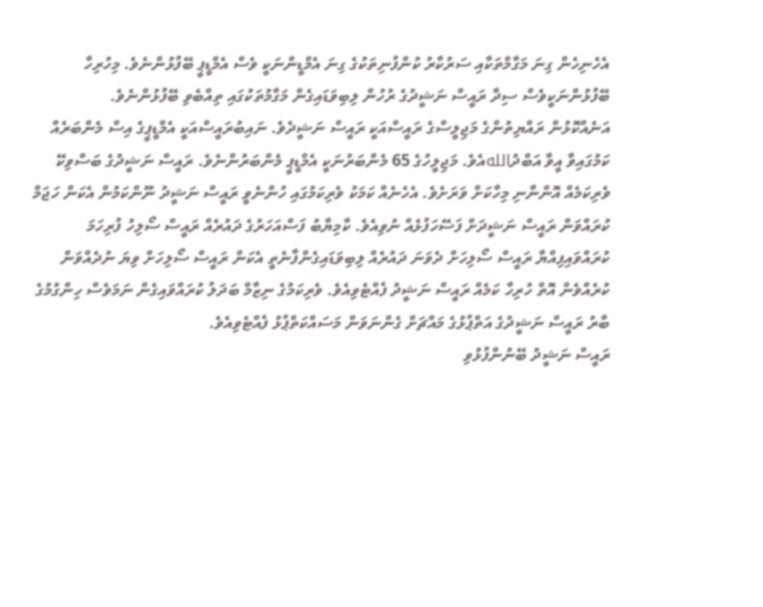އެހެނިހެން ގިނަ މަގާމްތަކާއި ސަރުކާރު ކުންފުނިތަކުގެ ގިނަ އެމްޑީންނަކީ ވެސް އެމްޑީޕީ ބޭފުޅުންނެވެ. މިހުރިހާ ބޭފުޅުންނަކީވެސް ސިދާ ރައީސް ނަޝީދުގެ ރުހުން ލިބިވަޑައިގެން މަގާމުތަކުގައި ތިއްބެވި ބޭފުޅުންނެވެ.
އަނެއްކޮޅުން ރައްޔިތުންގެ މަޖިލީސްގެ ރައީސްއަކީ ރައީސް ނަޝީދެވެ. ނައިބުރައީސްއަކީ އެމްޑީޕީގެ އިސް މެންބަރެއް ކަމުގައިވާ އީވާ އަބްދުاللهއެވެ. މަޖިލީހުގެ 65 މެންބަރުނަކީ އެމްޑީޕީ މެންބަރުންނެވެ. ރައީސް ނަޝީދުގެ ބަސްވިކޭ ވެރިކަމެއް އޮންނާނި މިހާކަށް ވަރަށެވެ. އެހެނެއް ކަމަކު ވެރިކަމުގައި ހުންނެވީ ރައީސް ނަޝީދު ނޫންކަމުން އެކަން ހަޖަމް ކުރައްވަން ރައީސް ނަޝީދަށް ފަސޭހަފުޅެއް ނުވިއެވެ. ކާމިޔާބު ފަސްއަހަރުގެ ދައުރެއް ރައީސް ސޯލިހު ފުރިހަމަ ކުރައްވައިފިއްޔާ ރައީސް ސޯލިހަށް ދެވަނަ ދައުރެއް ލިބިވަޑައިގެންފާނެތީ އެކަން ރައީސް ސޯލިހަށް ވިޔަ ނުދެއްވަން ކުރެއްވެން އޮތް ހުރިހާ ކަމެއް ރައީސް ނަޝީދު ފެއްޓެވިއެވެ. ވެރިކަމުގެ ނިޒާމް ބަދަލު ކުރައްވައިގެން ނަމަވެސް ހިންގުމުގެ ބާރު ރައީސް ނަޝީދުގެ އަތްޕުޅުގެ މައްޗަށް ގެންނަވަން މަސައްކަތްޕުޅު ފެއްޓެވިއެވެ.
ރައީސް ނަޝީދު ބޭނުންފުޅުވި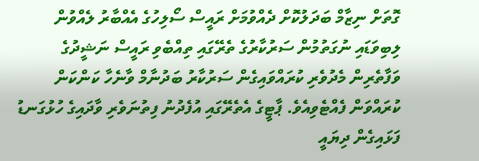ގޮތަށް ނިޒާމް ބަދަލުކޮށް ދެއްވުމަށް ރައީސް ސޯލިހުގެ އެއްބާރު ލެއްވުން ލިބިވަޑައި ނުގަތުމުން ސަރުކާރުގެ ތެރޭގައި ތިއްބެވި ރައީސް ނަޝީދުގެ ވަފާތެރިން މެދުވެރި ކުރައްވައިގެން ސަރުކާރު ބަދުނާމް ވާނެހާ ކަންކަން ކުރައްވަން ފެއްޓެވިއެވެ. ޕާޓީގެ އެތެރޭގައި އުފެދުނު ފިތުނަވެރި ވާދައިގެ ހުޅުގަނޑު ފަޅައިގެން ދިޔައީ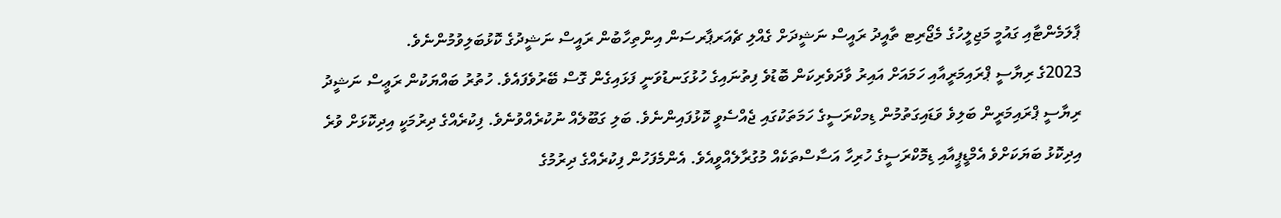ޕާލަމެންޓާއި ގައުމީ މަޖިލީހުގެ މެޖޯރިޓ ތާއީދު ރައީސް ނަޝީދަށް ގެއްލި ޗެއަރޕާރސަން އިންތިހާބުން ރައީސް ނަޝީދުގެ ކޮޅުބަލިވުމުންނެވެ.
2023ގެ ރިޔާސީ ޕްރައިމަރީއާއި ހަމައަށް އައިރު ވާދަވެރިކަން ބޮޑުވެ ފިތުނައިގެ ހުޅުގަނޑުވަނީ ފަޅައިގެން ގޮސް ބޭރުވެފައެވެ. ހުތުރު ބައްޔަކުން ރަޢީސް ނަޝީދު ރިޔާސީ ޕްރައިމަރީން ބަލިވެ ވަޑައިގަތުމުން ޑިމކްރަސީގެ ހަމަތަކުގައި ޖެއްސެވީ ކޮޅުފައިންނެވެ. ބަލި ގަބޫލެއް ނުކުރެއްވުނެވެ. ފިކުރެއްގެ ދިރުމަކީ އިދިކޮޅަށް ވުރެ އިދިކޮޅު ބަޔަކަށްވެ އެމްޑީޕީއާއި ޑިމޮކްރަސީގެ ހުރިހާ އަސާސްތަކެއް މުގުރާލެއްވީއެވެ. އެންމެފަހުން ފިކުރެއްގެ ދިރުމުގެ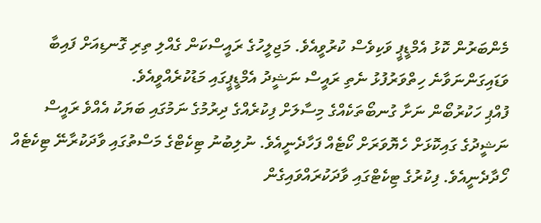މެންބަރުން ކޮޅު އެމްޑީޕީ ވަކިވެސް ކުރުވީއެވެ. މަޖިލީހުގެ ރައީސްކަން ގެއްލި ތިރި ގޮނޑިއަށް ފައިބާ ވަޑައިގަންނަވާނެ ހިތްވަރުފުޅު ނެތި ރައީސް ނަޝީދު އެމްޑީޕީގައި މަޑުކުރެއްވީއެވެ.
ފުއްޕި ހަކުރުބޯން ނަށާ ގުނބޯތަކެއްގެ މިސާލަށް ފިކުރެއްގެ ދިރުމުގެ ނަމުގައި ބަޔަކު އެއްވެ ރައީސް ނަޝީދުގެ ގައިކޮޅަށް ހެޔޮވަރަށް ކޯޓެއް ފަހާދެނީއެވެ. ނުލިބުނު ޓިކެޓްގެ މަސްތުގައި ވާދަކުރާނޭ ޓިކެޓެއް ހޯދާދެނީއެވެ. ފިކުރުގެ ޓިކެޓްގައި ވާދަކުރައްވައިގެން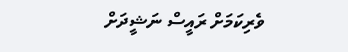ވެރިކަމަށް ރައީސް ނަޝީދަށް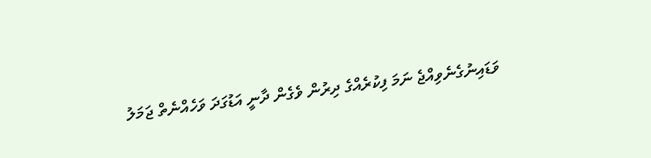ވަޑައިނުގެނެވިއްޖެ ނަމަ ފިކުރެއްގެ ދިރުން ވެގެން ދާނީ އަޑުގަދަ ވަހެއްނެތް ޖަމަލު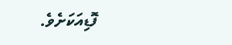ފޮޑިއަކަށެވެ.